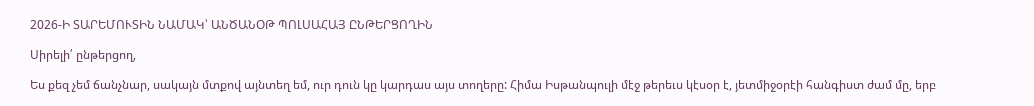2026-Ի ՏԱՐԵՄՈՒՏԻՆ ՆԱՄԱԿ՝ ԱՆԾԱՆՕԹ ՊՈԼՍԱՀԱՅ ԸՆԹԵՐՑՈՂԻՆ

Սիրելի՛ ընթերցող,

Ես քեզ չեմ ճանչնար, սակայն մտքով այնտեղ եմ, ուր դուն կը կարդաս այս տողերը: Հիմա Իսթանպուլի մէջ թերեւս կէսօր է, յետմիջօրէի հանգիստ ժամ մը, երբ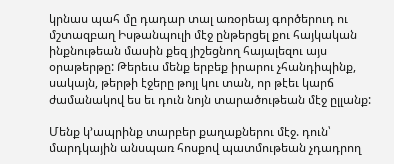կրնաս պահ մը դադար տալ առօրեայ գործերուդ ու մշտազբաղ Իսթանպուլի մէջ ընթերցել քու հայկական ինքնութեան մասին քեզ յիշեցնող հայալեզու այս օրաթերթը: Թերեւս մենք երբեք իրարու չհանդիպինք, սակայն, թերթի էջերը թոյլ կու տան, որ թէեւ կարճ ժամանակով ես եւ դուն նոյն տարածութեան մէջ ըլլանք:

Մենք կ՚ապրինք տարբեր քաղաքներու մէջ. դուն՝ մարդկային անսպառ հոսքով պատմութեան չդադրող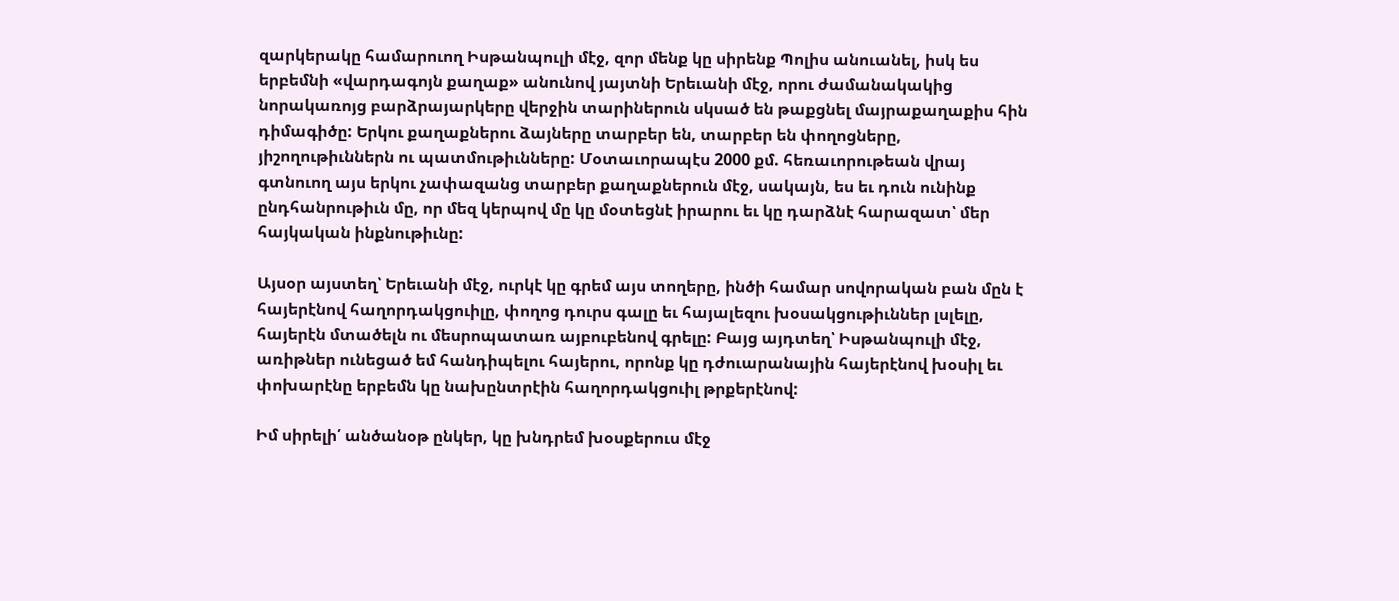զարկերակը համարուող Իսթանպուլի մէջ, զոր մենք կը սիրենք Պոլիս անուանել, իսկ ես երբեմնի «վարդագոյն քաղաք» անունով յայտնի Երեւանի մէջ, որու ժամանակակից նորակառոյց բարձրայարկերը վերջին տարիներուն սկսած են թաքցնել մայրաքաղաքիս հին դիմագիծը: Երկու քաղաքներու ձայները տարբեր են, տարբեր են փողոցները, յիշողութիւններն ու պատմութիւնները: Մօտաւորապէս 2000 քմ. հեռաւորութեան վրայ գտնուող այս երկու չափազանց տարբեր քաղաքներուն մէջ, սակայն, ես եւ դուն ունինք ընդհանրութիւն մը, որ մեզ կերպով մը կը մօտեցնէ իրարու եւ կը դարձնէ հարազատ՝ մեր հայկական ինքնութիւնը:

Այսօր այստեղ՝ Երեւանի մէջ, ուրկէ կը գրեմ այս տողերը, ինծի համար սովորական բան մըն է հայերէնով հաղորդակցուիլը, փողոց դուրս գալը եւ հայալեզու խօսակցութիւններ լսլելը, հայերէն մտածելն ու մեսրոպատառ այբուբենով գրելը: Բայց այդտեղ՝ Իսթանպուլի մէջ, առիթներ ունեցած եմ հանդիպելու հայերու, որոնք կը դժուարանային հայերէնով խօսիլ եւ փոխարէնը երբեմն կը նախընտրէին հաղորդակցուիլ թրքերէնով:

Իմ սիրելի՛ անծանօթ ընկեր, կը խնդրեմ խօսքերուս մէջ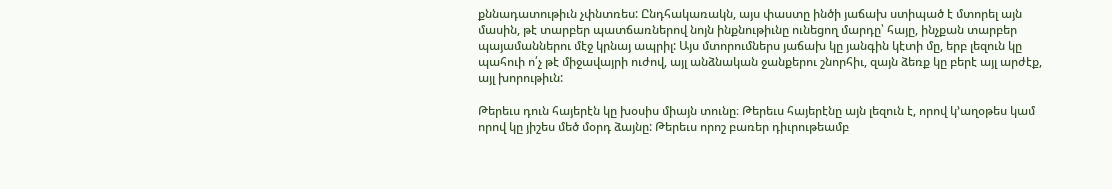քննադատութիւն չփնտռես: Ընդհակառակն, այս փաստը ինծի յաճախ ստիպած է մտորել այն մասին, թէ տարբեր պատճառներով նոյն ինքնութիւնը ունեցող մարդը՝ հայը, ինչքան տարբեր պայամաններու մէջ կրնայ ապրիլ: Այս մտորումներս յաճախ կը յանգին կէտի մը, երբ լեզուն կը պահուի ո՛չ թէ միջավայրի ուժով, այլ անձնական ջանքերու շնորհիւ, զայն ձեռք կը բերէ այլ արժէք, այլ խորութիւն:

Թերեւս դուն հայերէն կը խօսիս միայն տունը։ Թերեւս հայերէնը այն լեզուն է, որով կ՚աղօթես կամ որով կը յիշես մեծ մօրդ ձայնը: Թերեւս որոշ բառեր դիւրութեամբ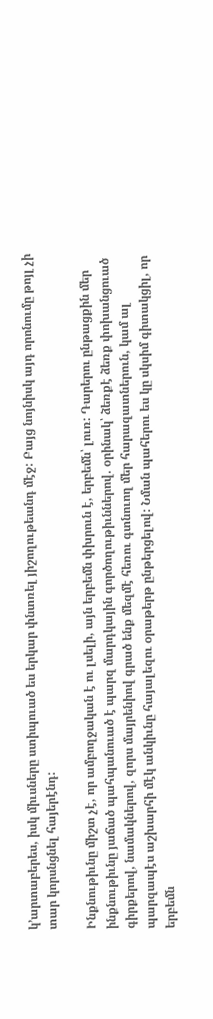կ՚արտաբերես, իսկ միւսները ստիպուած ես երկար փնտռել յիշողութեանդ մէջ: Բայց նոյնիսկ այդ որոնումը թոյլ չի տար կորսնցնել հայերէնդ:

Ինքնութիւնը միշտ չէ, որ ամբողջական է ու լսելի, այն երբեմն փխրուն է, երբեմն՝ լուռ: Դարերու ընթացքին մեր ինքնութիւնը յաճած պահպանուած է պարզ մարդկային գործողութիւններով. օրինակ՝ ձեռքէ ձեռք փոխանցուած գիրքերով, նամակներով, զորս մայրենիով գրած ենք մեզմէ հեռու գտնուող մեր հարազատներուն, կամ ալ պարզապէս աշխարհի մէկ անկիւնը հայալեզու օրաթերթ ընթերցելով: Նման պահերու ես կը սկսիմ գիտակցիլ, որ երբեմն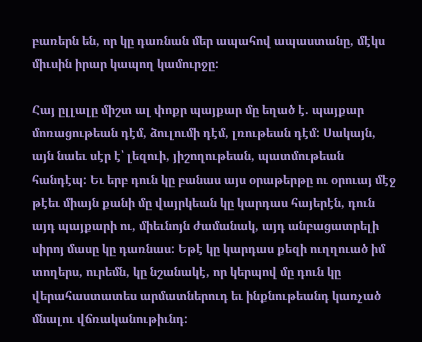բառերն են, որ կը դառնան մեր ապահով ապաստանը, մէկս միւսին իրար կապող կամուրջը:

Հայ ըլլալը միշտ ալ փոքր պայքար մը եղած է. պայքար մոռացութեան դէմ, ձուլումի դէմ, լռութեան դէմ: Սակայն, այն նաեւ սէր է՝ լեզուի, յիշողութեան, պատմութեան հանդէպ: Եւ երբ դուն կը բանաս այս օրաթերթը ու օրուայ մէջ թէեւ միայն քանի մը վայրկեան կը կարդաս հայերէն, դուն այդ պայքարի ու, միեւնոյն ժամանակ, այդ անբացատրելի սիրոյ մասը կը դառնաս: Եթէ կը կարդաս քեզի ուղղուած իմ տողերս, ուրեմն, կը նշանակէ, որ կերպով մը դուն կը վերահաստատես արմատներուդ եւ ինքնութեանդ կառչած մնալու վճռականութիւնդ: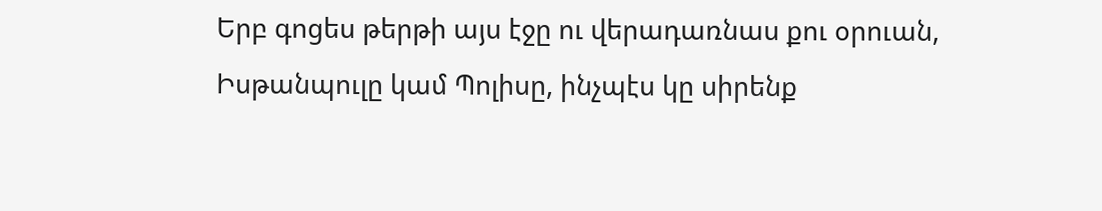Երբ գոցես թերթի այս էջը ու վերադառնաս քու օրուան, Իսթանպուլը կամ Պոլիսը, ինչպէս կը սիրենք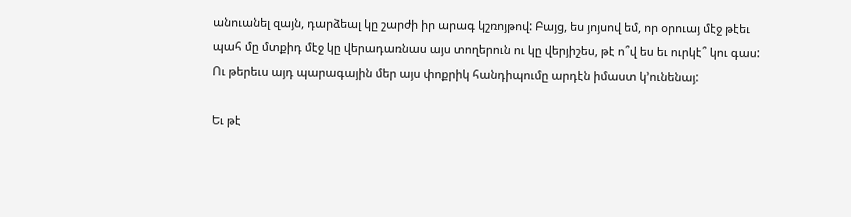անուանել զայն, դարձեալ կը շարժի իր արագ կշռոյթով: Բայց, ես յոյսով եմ, որ օրուայ մէջ թէեւ պահ մը մտքիդ մէջ կը վերադառնաս այս տողերուն ու կը վերյիշես, թէ ո՞վ ես եւ ուրկէ՞ կու գաս: Ու թերեւս այդ պարագային մեր այս փոքրիկ հանդիպումը արդէն իմաստ կ՚ունենայ:

Եւ թէ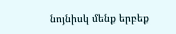նոյնիսկ մենք երբեք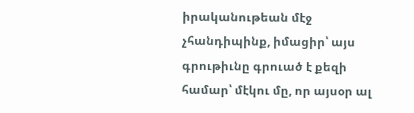իրականութեան մէջ չհանդիպինք, իմացիր՝ այս գրութիւնը գրուած է քեզի համար՝ մէկու մը, որ այսօր ալ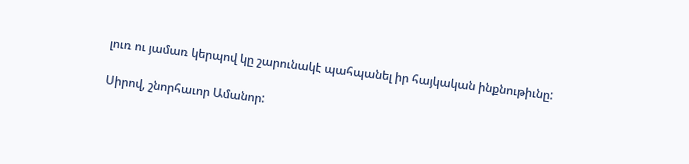լուռ ու յամառ կերպով կը շարունակէ պահպանել իր հայկական ինքնութիւնը:

Սիրով, շնորհաւոր Ամանոր: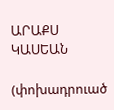ԱՐԱՔՍ ԿԱՍԵԱՆ

(փոխադրուած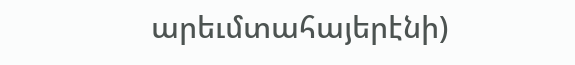արեւմտահայերէնի)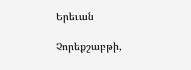Երեւան

Չորեքշաբթի,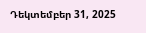Դեկտեմբեր 31, 2025